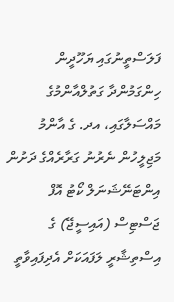ފަލަސްތީނުގައި ޔަހޫދީން ހިންގަމުންދާ ގަތުލްއާންމުގެ މައްސަލާގައި، އދ. ގެ އާންމު މަޖިލީހުން ނެރުނު ގަރާރެއްގެ ދަށުން އިންޓަނޭޝަނަލް ކޯޓު އޮފް ޖަސްޓިސް (އައިސީޖޭ) ގެ އިސްތިޝާރީ ލަފައަކަށް އެދިފައިވާތީ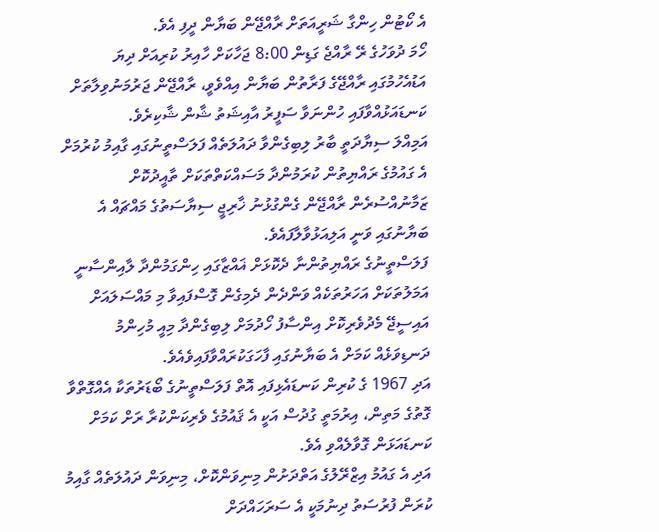އެ ކޯޓުން ހިންގާ ޝަރީއަތަށް ރާއްޖޭން ބަޔާން ދީފި އެވެ.
ހޯމަ ދުވަހުގެ ރޭ ރާއްޖެ ގަޑިން 8:00 ޖަހާކަށް ހާއިރު ކުރިއަށް ދިޔަ އަޑުއެހުމުގައި ރާއްޖޭގެ ފަރާތުން ބަޔާން އިއްވެވީ، ރާއްޖޭން ޖަރުމަނުވިލާތަށް ކަނޑައަޅުއްވާފައި ހުންނަވާ ސަފީރު އާއިޝަތު ޝާން ޝާކިރެވެ.
އަމިއްލަ ސިޔާދަތީ ބާރު ލިބިގެންވާ ދައުލަތެއް ފަލަސްތީނުގައި ގާއިމު ކުރުމަށް އެ ގައުމުގެ ރައްޔިތުން ކުރަމުންދާ މަސައްކަތްތަކަށް ތާއީދުކޮށް ޒަމާނުއްސުރެން ރާއްޖޭން ގެންގުޅުނު ޚާރިޖީ ސިޔާސަތުގެ މައްޗައް އެ ބަޔާނުގައި ވަނީ އަލިއަޅުވާލާފައެވެ.
ފަލަސްތީނުގެ ރައްޔިތުންނާ ދެކޮޅަށް ޣައްޒާގައި ހިންގަމުންދާ ލާއިންސާނީ އަމަލުތަކަށް އަހަރުތަކެއް ވަންދެން ދެމިގެން ގޮސްފައިވާ މި މައްސަލައަށް އައިސީޖޭ މެދުވެރިކޮށް އިންސާފު ހޯދުމަށް ލިބިގެންދާ މިއީ މުހިންމު ދަނޑިވަޅެއް ކަމަށް އެ ބަޔާނުގައި ފާހަގަކުރައްވާފައިވެއެވެ.
އަދި 1967 ގެ ކުރިން ކަނޑައެޅިފައި އޮތް ފަލަސްތީނުގެ ބޯޑަރުތަކާ އެއްގޮތްވާ ގޮތުގެ މަތިން، އިރުމަތީ ގުދުސް އަކީ އެ ޤައުމުގެ ވެރިކަންކުރާ ރަށް ކަމަށް ކަނޑައަޅަން ގޮވާލެއްވި އެވެ.
އަދި އެ ގައުމު އިޒްރޭލުގެ އަތްދަށުން މިނިވަންކޮށް، މިނިވަން ދައުލަތެއް ގާއިމު ކުރަން ފުރުސަތު ދިނުމަކީ އެ ސަރަހައްދަށް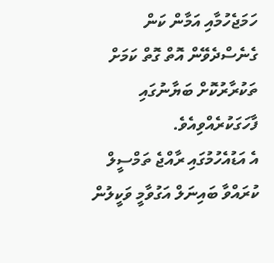ހަމަޖެހުމާއި އަމާން ކަން ގެނެސްދެވޭން އޮތް ގޮތް ކަމަށް ތަކުރާރުކޮށް ބަޔާނުގައި ފާހަގަކުރެއްވިއެވެ.
އެ އަޑުއެހުމުގައި ރާއްޖެ ތަމްސީލް ކުރައްވާ ބައިނަލް އަގުވާމީ ވަކީލުން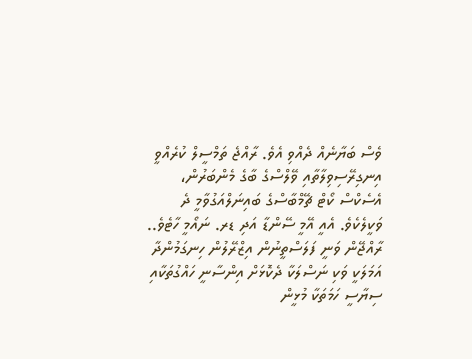ވެސް ބަޔާނެއް ދެއްވި އެވެ. ރާއްޖެ ތަމްސީލް ކުރެއްވީ އިނގިރޭސިވިލާތާއި ވޭލްސްގެ ބާގެ މެންބަރުން، އެސެކްސް ކޯޓް ޗޭމްބާސްގެ ބައިނަލްއަގުވާމީ ދެ ވަކީލެކެވެ. އެއީ އޭމީ ސޭންޑާ އަދި ޑރ. ނައޯމީ ހާޓެވެ..
ރާއްޖޭން ވަނީ ފަލަސްތީނުން އިޒްރޭލުން ހިނގަމުންދާ އަމަލަކީ ވަކި ނަސްލަކާ ދެކޮޅަށް އިންސާނީ ހައްގުތަކާއި ސިޔާސީ ހަމަތަކާ މުޅީން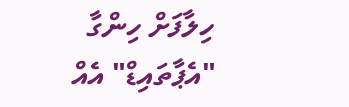ހިލާފަށް ހިންގާ "އެޕާތައިޑް" އެއް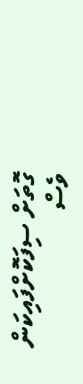ގޮތަށް ސިފަކޮށްފައިކަން ވެސް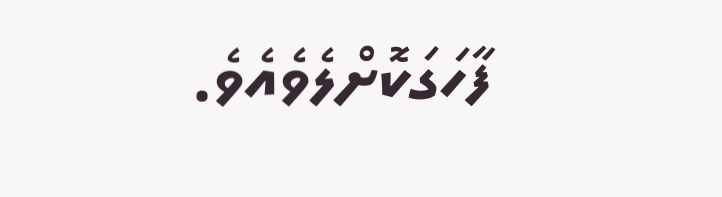ފާހަގަކޮށްލެވެއެވެ.